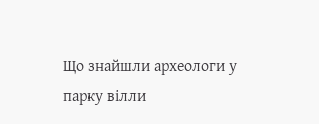Що знайшли археологи у парку вілли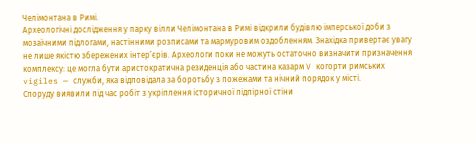Челімонтана в Римі.
Археологічні дослідження у парку вілли Челімонтана в Римі відкрили будівлю імперської доби з мозаїчними підлогами, настінними розписами та мармуровим оздобленням. Знахідка привертає увагу не лише якістю збережених інтер’єрів. Археологи поки не можуть остаточно визначити призначення комплексу: це могла бути аристократична резиденція або частина казарм V когорти римських vigiles — служби, яка відповідала за боротьбу з пожежами та нічний порядок у місті.
Споруду виявили під час робіт з укріплення історичної підпірної стіни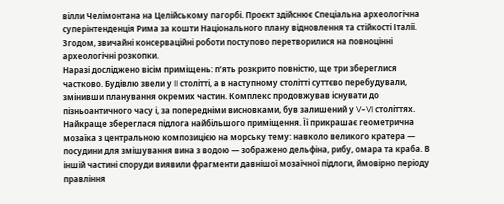вілли Челімонтана на Целійському пагорбі. Проєкт здійснює Спеціальна археологічна суперінтенденція Рима за кошти Національного плану відновлення та стійкості Італії. Згодом, звичайні консерваційні роботи поступово перетворилися на повноцінні археологічні розкопки.
Наразі досліджено вісім приміщень: п’ять розкрито повністю, ще три збереглися частково. Будівлю звели у II столітті, а в наступному столітті суттєво перебудували, змінивши планування окремих частин. Комплекс продовжував існувати до пізньоантичного часу і, за попередніми висновками, був залишений у V–VI століттях.
Найкраще збереглася підлога найбільшого приміщення. Її прикрашає геометрична мозаїка з центральною композицією на морську тему: навколо великого кратера — посудини для змішування вина з водою — зображено дельфіна, рибу, омара та краба. В іншій частині споруди виявили фрагменти давнішої мозаїчної підлоги, ймовірно періоду правління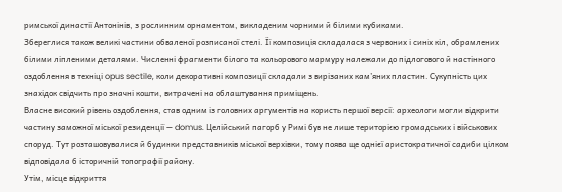римської династії Антонінів, з рослинним орнаментом, викладеним чорними й білими кубиками.
Збереглися також великі частини обваленої розписаної стелі. Її композиція складалася з червоних і синіх кіл, обрамлених білими ліпленими деталями. Численні фрагменти білого та кольорового мармуру належали до підлогового й настінного оздоблення в техніці opus sectile, коли декоративні композиції складали з вирізаних кам’яних пластин. Сукупність цих знахідок свідчить про значні кошти, витрачені на облаштування приміщень.
Власне високий рівень оздоблення, став одним із головних аргументів на користь першої версії: археологи могли відкрити частину заможної міської резиденції — domus. Целійський пагорб у Римі був не лише територією громадських і військових споруд. Тут розташовувалися й будинки представників міської верхівки, тому поява ще однієї аристократичної садиби цілком відповідала б історичній топографії району.
Утім, місце відкриття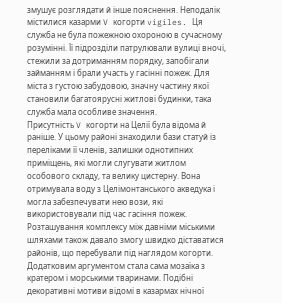змушує розглядати й інше пояснення. Неподалік містилися казарми V когорти vigiles. Ця служба не була пожежною охороною в сучасному розумінні. Її підрозділи патрулювали вулиці вночі, стежили за дотриманням порядку, запобігали займанням і брали участь у гасінні пожеж. Для міста з густою забудовою, значну частину якої становили багатоярусні житлові будинки, така служба мала особливе значення.
Присутність V когорти на Целії була відома й раніше. У цьому районі знаходили бази статуй із переліками її членів, залишки однотипних приміщень, які могли слугувати житлом особового складу, та велику цистерну. Вона отримувала воду з Целімонтанського акведука і могла забезпечувати нею вози, які використовували під час гасіння пожеж. Розташування комплексу між давніми міськими шляхами також давало змогу швидко діставатися районів, що перебували під наглядом когорти.
Додатковим аргументом стала сама мозаїка з кратером і морськими тваринами. Подібні декоративні мотиви відомі в казармах нічної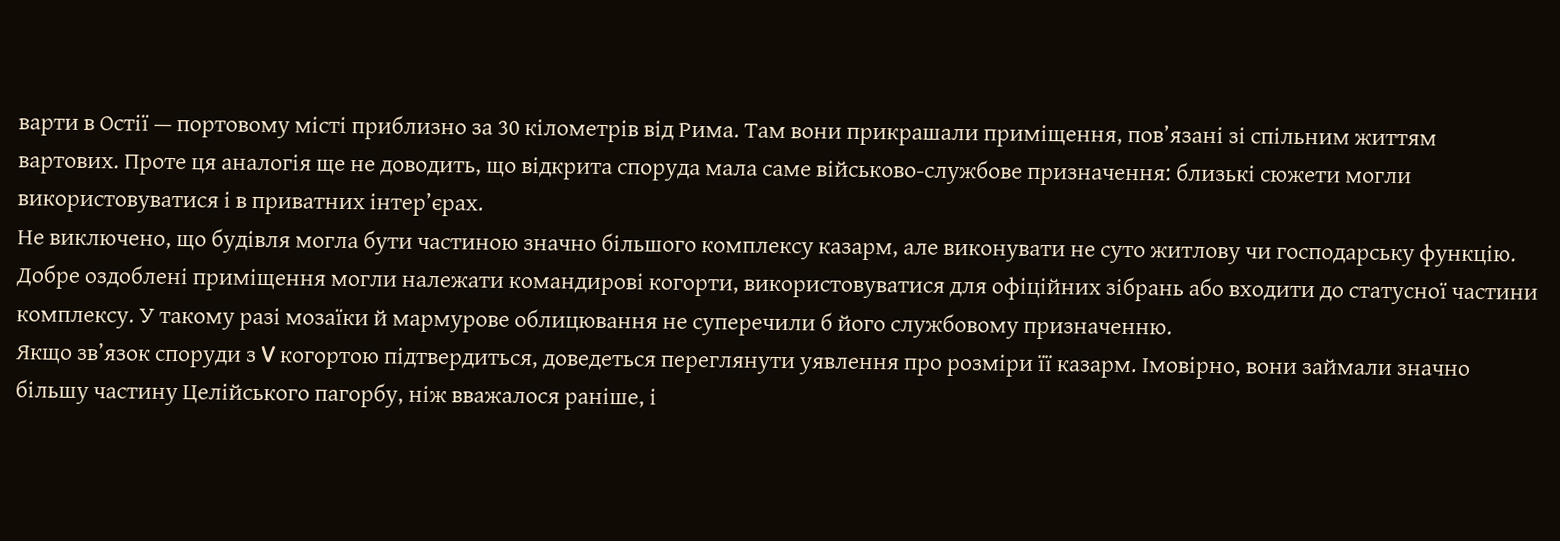варти в Остії — портовому місті приблизно за 30 кілометрів від Рима. Там вони прикрашали приміщення, пов’язані зі спільним життям вартових. Проте ця аналогія ще не доводить, що відкрита споруда мала саме військово-службове призначення: близькі сюжети могли використовуватися і в приватних інтер’єрах.
Не виключено, що будівля могла бути частиною значно більшого комплексу казарм, але виконувати не суто житлову чи господарську функцію. Добре оздоблені приміщення могли належати командирові когорти, використовуватися для офіційних зібрань або входити до статусної частини комплексу. У такому разі мозаїки й мармурове облицювання не суперечили б його службовому призначенню.
Якщо зв’язок споруди з V когортою підтвердиться, доведеться переглянути уявлення про розміри її казарм. Імовірно, вони займали значно більшу частину Целійського пагорбу, ніж вважалося раніше, і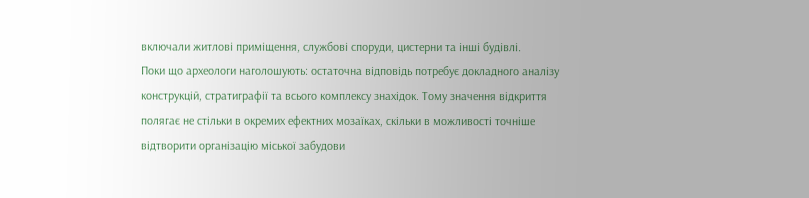включали житлові приміщення, службові споруди, цистерни та інші будівлі.
Поки що археологи наголошують: остаточна відповідь потребує докладного аналізу конструкцій, стратиграфії та всього комплексу знахідок. Тому значення відкриття полягає не стільки в окремих ефектних мозаїках, скільки в можливості точніше відтворити організацію міської забудови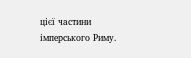цієї частини імперського Риму.